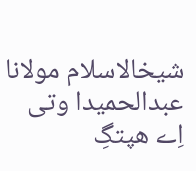شیخالاسلام مولانا عبدالحمیدا وتی اِے هپتگِ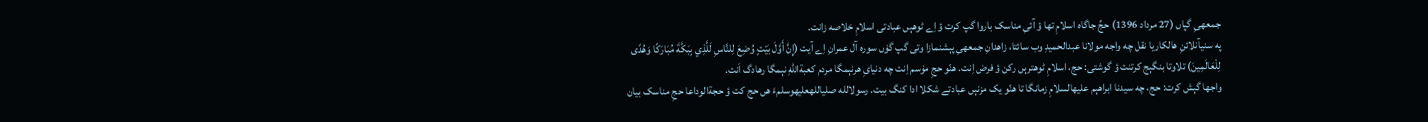جمعهیِ گپاں (27 مرداد 1396) حجِّ جاگاه اسلامِ تها ؤ آئیِ مناسک باروا گپ کرت ؤ اِے ٹوهېں عبادتی اسلامِ خلاصه زانت.
په سنیآنلائنِ هالکاریا نقل چه واجه مولانا عبدالحمیدِ وب سائتا، زاهدانِ جمعهیِ پېشنمازا وتی گپ گۏں سوره آل عمرانِ اِے آیت (إِنَّ أَوَّلَ بَيْتٍ وُضِعَ لِلنَّاسِ لَلَّذِي بِبَكَّةَ مُبَارَكًا وَهُدًى لِلْعَالَمِينَ) تلاوتا بنگېج کرتنت ؤ گوشتی: حج، اسلامِ ٹوهترېں رکن ؤ فرض اِنت. هنّو حجِ مۏسم اِنت چه دنیایِ هرنېمگا مردم کعبةاللهِ نېمگا رهادگ اَنت.
واجها گېش کرت: حج، چه سیدنا ابراهېم علیهالسلامِ زمانگا تا هنّو یک مزنېں عبادتے شکلا ادا کنگ بیت. رسولالله صلیاللهعلیهوسلمءَ هں حج کت ؤ حجةالوداعا حجِ مناسک بیان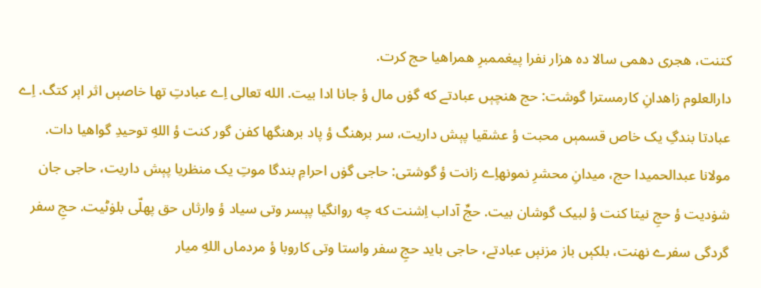کتنت، هجری دهمی سالا ده هزار نفرا پیغممبرِ همراهیا حج کرت.
دارالعلوم زاهدانِ کارمسترا گوشت: حج هنچېں عبادتے که گۏں مال ؤ جانا ادا بیت. الله تعالی اِے عبادتِ تها خاصېں اثر اېر کتگ. اِے عبادتا بندگِ یک خاص قسمېں محبت ؤ عشقیا پېش داریت، سر برهنگ ؤ پاد برهنگها کفن گور کنت ؤ اللهِ توحیدِ گواهیا دات.
مولانا عبدالحمیدا حج، میدانِ محشرِ نمونهاِے زانت ؤ گوشتی: حاجی گۏں احرامِ بندگا موتِ یک منظریا پېش داریت، حاجی جان شۏدیت ؤ حجِ نیتا کنت ؤ لبیک گوشان بیت. حجِّ آداب اِشنت که چه روانگیا پېسر وتی سیاد ؤ وارثاں حق پهلّی بلۏٹیت. حجِ سفر گردگی سفرے نهنت، بلکېں باز مزنېں عبادتے، حاجی باید حجِ سفر واستا وتی کاروبا ؤ مردماں اللهِ میار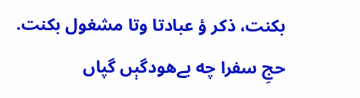بکنت، ذکر ؤ عبادتا وتا مشغول بکنت. حجِ سفرا چه بےهودگېں گپاں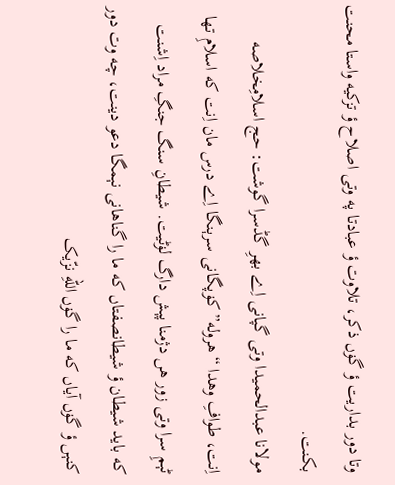وتا دور بداریت ؤ گۏں ذکر، تلاوت ؤ عبادتا په وتی اصلاح ؤ تزکیه واستا محنت بکنت.
مولانا عبدالحمیدا وتی گپانی اِے بهرِ گڈسرا گوشت: حج اسلامِخلاصه اِنت، طوافِ وهدا “هروله” کۏپگانی سرېنگا اِے درس مان اِنت که اسلامِ تها ٹېمِ سرا وتی زور هں دژمنا پېش دارگ لۏٹیت. شیطانِ سنگ جنگِ مراد اِشنت که باید شیطان ؤ شیطانصفتاں که ما را گناهانی نېمگا دعو دینت، چه وت دور کنېں ؤ گۏں آیاں که ما را گۏں اللهِ نزّیک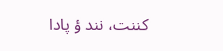کننت، نند ؤ پادا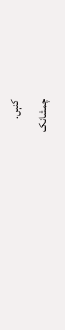کنېں.
چمشانک